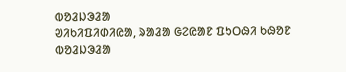ᱵᱚᱲᱡᱳᱲᱟ
ᱣᱤᱠᱤᱯᱤᱰᱤᱭᱟ, ᱨᱟᱲᱟ ᱜᱮᱭᱟᱱ ᱯᱩᱛᱷᱤ ᱠᱷᱚᱱ
ᱵᱚᱲᱡᱳᱲᱟ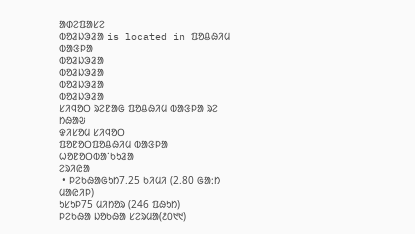ᱟᱰᱮᱯᱟᱥᱮ
ᱵᱚᱲᱡᱳᱲᱟ is located in ᱯᱚᱪᱷᱤᱢ ᱵᱟᱝᱞᱟ
ᱵᱚᱲᱡᱳᱲᱟ
ᱵᱚᱲᱡᱳᱲᱟ
ᱵᱚᱲᱡᱳᱲᱟ
ᱵᱚᱲᱡᱳᱲᱟ
ᱥᱤᱧᱚᱛ ᱨᱮᱱᱟᱜ ᱯᱚᱪᱷᱤᱢ ᱵᱟᱝᱞᱟ ᱨᱮ ᱴᱷᱟᱶ
ᱫᱤᱥᱚᱢ ᱥᱤᱧᱚᱛ
ᱯᱚᱱᱚᱛᱯᱚᱪᱷᱤᱢ ᱵᱟᱝᱞᱟ
ᱦᱚᱱᱚᱛᱵᱟᱸᱠᱩᱲᱟ
ᱮᱨᱤᱭᱟ
 • ᱞᱮᱠᱷᱟᱜᱩᱴ7.25 ᱠᱤᱢᱤ (2.80 ᱜᱟᱺᱴ ᱢᱟᱭᱤᱞ)
ᱩᱥᱩᱞ75 ᱢᱤᱴᱚᱨ (246 ᱯᱷᱩᱴ)
ᱞᱮᱠᱷᱟ ᱡᱚᱠᱷᱟ ᱥᱮᱨᱢᱟ(᱒᱐᱑᱑)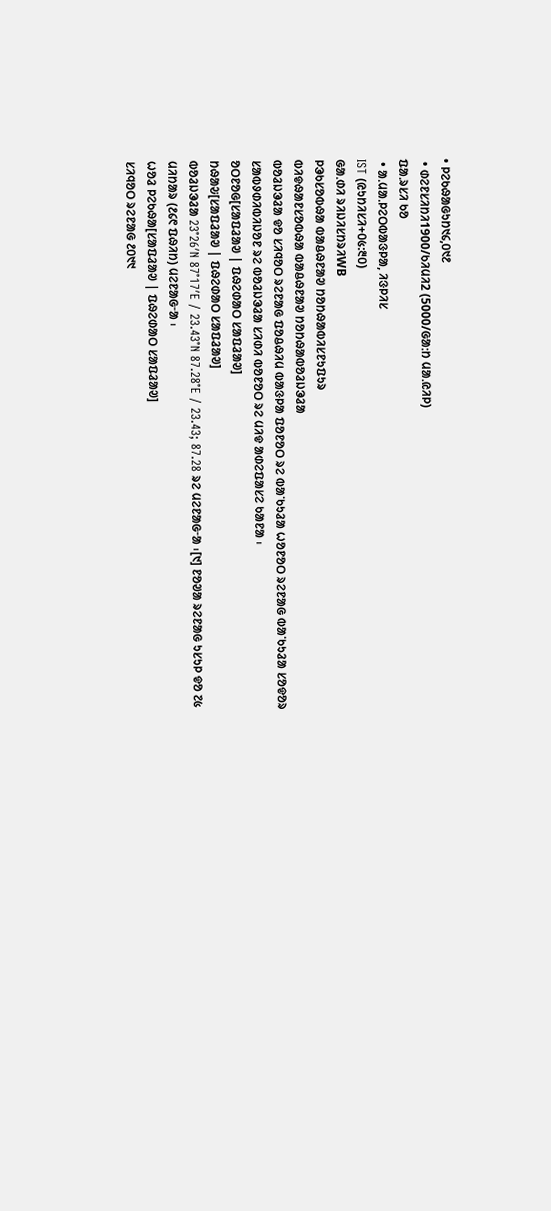• ᱞᱮᱠᱷᱟᱜᱩᱴ᱑᱔,᱐᱑᱒
 • ᱰᱮᱱᱥᱤᱴᱤ1900/ᱠᱤᱢᱤ2 (5000/ᱜᱟᱺᱴ ᱢᱟᱹᱭᱤᱞ)
ᱯᱟᱹᱨᱥᱤ ᱠᱚ
 • ᱟᱹᱢᱟᱹᱞᱮᱛᱵᱟᱝᱞᱟ, ᱤᱝᱞᱤᱥ
IST (ᱭᱩᱴᱤᱥᱤ+᱐᱕:᱓᱐)
ᱜᱟᱹᱰᱤ ᱨᱤᱡᱤᱥᱴᱨᱤWB
ᱞᱳᱠᱥᱚᱵᱷᱟ ᱵᱟᱪᱷᱱᱟᱣ ᱴᱚᱴᱷᱟᱵᱤᱥᱱᱩᱯᱩᱨ
ᱵᱤᱫᱷᱟᱱᱥᱚᱵᱷᱟ ᱵᱟᱪᱷᱱᱟᱣ ᱴᱚᱴᱷᱟᱵᱚᱲᱡᱳᱲᱟ
ᱵᱚᱲᱡᱳᱲᱟ ᱫᱚ ᱥᱤᱧᱚᱛ ᱨᱮᱱᱟᱜ ᱯᱚᱪᱷᱤᱢ ᱵᱟᱝᱞᱟ ᱯᱚᱱᱚᱛ ᱨᱮ ᱵᱟᱸᱠᱩᱲᱟ ᱦᱚᱱᱚᱛ ᱨᱮᱱᱟᱜ ᱵᱟᱸᱠᱩᱲᱟ ᱥᱚᱫᱚᱨ ᱥᱟᱵᱽᱰᱤᱵᱤᱡᱚᱱ ᱨᱮ ᱵᱚᱲᱡᱳᱲᱟ ᱥᱤᱰᱤ ᱵᱚᱱᱚᱛ ᱨᱮ ᱢᱤᱫ ᱟᱰᱮᱯᱟᱥᱮ ᱠᱟᱱᱟ ᱾
ᱚᱛᱱᱚᱜ[ᱥᱟᱯᱲᱟᱣ | ᱯᱷᱮᱰᱟᱛ ᱥᱟᱯᱲᱟᱣ]
ᱴᱷᱟᱶ[ᱥᱟᱯᱲᱟᱣ | ᱯᱷᱮᱰᱟᱛ ᱥᱟᱯᱲᱟᱣ]
ᱵᱚᱲᱡᱳᱲᱟ 23°26′N 87°17′E / 23.43°N 87.28°E / 23.43; 87.28 ᱨᱮ ᱢᱮᱱᱟᱜᱼᱟ ᱾[᱑] ᱱᱚᱣᱟ ᱨᱮᱱᱟᱜ ᱩᱥᱩᱞ ᱫᱚ ᱗᱕ ᱢᱤᱴᱟᱨ (᱒᱔᱖ ᱯᱷᱤᱴ) ᱢᱮᱱᱟᱜᱼᱟ ᱾
ᱦᱚᱲ ᱞᱮᱠᱷᱟ[ᱥᱟᱯᱲᱟᱣ | ᱯᱷᱮᱰᱟᱛ ᱥᱟᱯᱲᱟᱣ]
ᱥᱤᱧᱚᱛ ᱨᱮᱱᱟᱜ ᱒᱐᱑᱑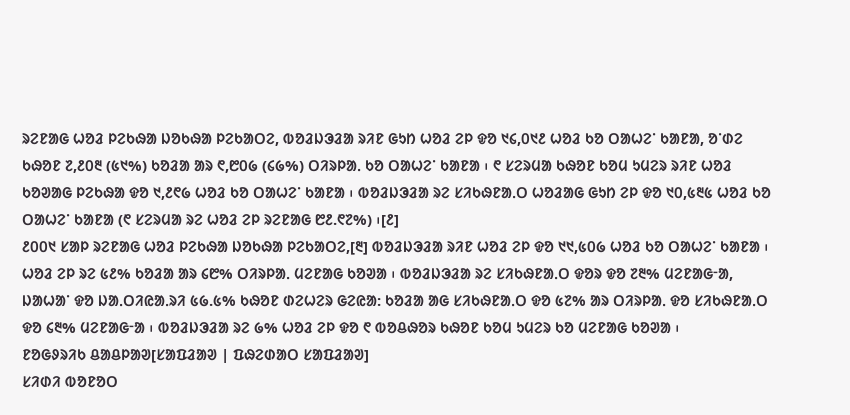ᱨᱮᱱᱟᱜ ᱦᱚᱲ ᱞᱮᱠᱷᱟ ᱡᱚᱠᱷᱟ ᱞᱮᱠᱟᱛᱮ, ᱵᱚᱲᱡᱳᱲᱟ ᱨᱤᱱ ᱜᱩᱴ ᱦᱚᱲ ᱮᱞ ᱫᱚ ᱑᱔,᱐᱑᱒ ᱦᱚᱲ ᱠᱚ ᱛᱟᱦᱮᱸ ᱠᱟᱱᱟ, ᱚᱸᱰᱮ ᱠᱷᱚᱱ ᱗,᱒᱐᱓ (᱕᱑%) ᱠᱚᱲᱟ ᱟᱨ ᱖,᱘᱐᱙ (᱔᱙%) ᱛᱤᱨᱞᱟᱹ ᱠᱚ ᱛᱟᱦᱮᱸ ᱠᱟᱱᱟ ᱾ ᱖ ᱥᱮᱨᱢᱟ ᱠᱷᱚᱱ ᱠᱚᱢ ᱩᱢᱮᱨ ᱨᱤᱱ ᱦᱚᱲ ᱠᱚᱣᱟᱜ ᱞᱮᱠᱷᱟ ᱫᱚ ᱑,᱒᱖᱙ ᱦᱚᱲ ᱠᱚ ᱛᱟᱦᱮᱸ ᱠᱟᱱᱟ ᱾ ᱵᱚᱲᱡᱳᱲᱟ ᱨᱮ ᱥᱤᱠᱷᱱᱟᱹᱛ ᱦᱚᱲᱟᱜ ᱜᱩᱴ ᱮᱞ ᱫᱚ ᱑᱐,᱕᱓᱕ ᱦᱚᱲ ᱠᱚ ᱛᱟᱦᱮᱸ ᱠᱟᱱᱟ (᱖ ᱥᱮᱨᱢᱟ ᱨᱮ ᱦᱚᱲ ᱮᱞ ᱨᱮᱱᱟᱜ ᱘᱒.᱖᱗%) ᱾[᱒]
᱒᱐᱐᱑ ᱥᱟᱞ ᱨᱮᱱᱟᱜ ᱦᱚᱲ ᱞᱮᱠᱷᱟ ᱡᱚᱠᱷᱟ ᱞᱮᱠᱟᱛᱮ,[᱓] ᱵᱚᱲᱡᱳᱲᱟ ᱨᱤᱱ ᱦᱚᱲ ᱮᱞ ᱫᱚ ᱑᱑,᱕᱐᱙ ᱦᱚᱲ ᱠᱚ ᱛᱟᱦᱮᱸ ᱠᱟᱱᱟ ᱾ ᱦᱚᱲ ᱮᱞ ᱨᱮ ᱕᱒% ᱠᱚᱲᱟ ᱟᱨ ᱔᱘% ᱛᱤᱨᱞᱟᱹ ᱢᱮᱱᱟᱜ ᱠᱚᱣᱟ ᱾ ᱵᱚᱲᱡᱳᱲᱟ ᱨᱮ ᱥᱤᱠᱷᱱᱟᱹᱛ ᱫᱚᱨ ᱫᱚ ᱗᱓% ᱢᱮᱱᱟᱜᱼᱟ, ᱡᱟᱦᱟᱸ ᱫᱚ ᱡᱟᱹᱛᱤᱭᱟᱹᱨᱤ ᱕᱙.᱕% ᱠᱷᱚᱱ ᱰᱮᱦᱮᱨ ᱜᱮᱭᱟ: ᱠᱚᱲᱟ ᱟᱜ ᱥᱤᱠᱷᱱᱟᱹᱛ ᱫᱚ ᱕᱗% ᱟᱨ ᱛᱤᱨᱞᱟᱹ ᱫᱚ ᱥᱤᱠᱷᱱᱟᱹᱛ ᱫᱚ ᱔᱓% ᱢᱮᱱᱟᱜᱼᱟ ᱾ ᱵᱚᱲᱡᱳᱲᱟ ᱨᱮ ᱙% ᱦᱚᱲ ᱮᱞ ᱫᱚ ᱖ ᱵᱚᱪᱷᱚᱨ ᱠᱷᱚᱱ ᱠᱚᱢ ᱩᱢᱮᱨ ᱠᱚ ᱢᱮᱱᱟᱜ ᱠᱚᱣᱟ ᱾
ᱱᱚᱜᱽᱨᱤᱠ ᱪᱟᱪᱞᱟᱣ[ᱥᱟᱯᱲᱟᱣ | ᱯᱷᱮᱰᱟᱛ ᱥᱟᱯᱲᱟᱣ]
ᱥᱤᱰᱤ ᱵᱚᱱᱚᱛ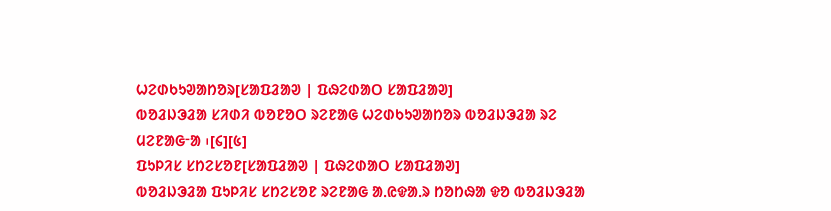ᱦᱮᱰᱠᱩᱣᱟᱴᱚᱨ[ᱥᱟᱯᱲᱟᱣ | ᱯᱷᱮᱰᱟᱛ ᱥᱟᱯᱲᱟᱣ]
ᱵᱚᱲᱡᱳᱲᱟ ᱥᱤᱰᱤ ᱵᱚᱱᱚᱛ ᱨᱮᱱᱟᱜ ᱦᱮᱰᱠᱩᱣᱟᱴᱚᱨ ᱵᱚᱲᱡᱳᱲᱟ ᱨᱮ ᱢᱮᱱᱟᱜᱼᱟ ᱾[᱔][᱕]
ᱯᱩᱞᱤᱥ ᱥᱴᱮᱥᱚᱱ[ᱥᱟᱯᱲᱟᱣ | ᱯᱷᱮᱰᱟᱛ ᱥᱟᱯᱲᱟᱣ]
ᱵᱚᱲᱡᱳᱲᱟ ᱯᱩᱞᱤᱥ ᱥᱴᱮᱥᱚᱱ ᱨᱮᱱᱟᱜ ᱟᱹᱭᱫᱟᱹᱨ ᱴᱚᱴᱷᱟ ᱫᱚ ᱵᱚᱲᱡᱳᱲᱟ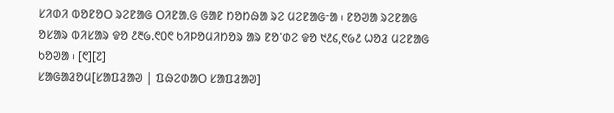ᱥᱤᱰᱤ ᱵᱚᱱᱚᱛ ᱨᱮᱱᱟᱜ ᱛᱤᱱᱟᱹᱜ ᱜᱟᱱ ᱴᱚᱴᱷᱟ ᱨᱮ ᱢᱮᱱᱟᱜᱼᱟ ᱾ ᱱᱚᱣᱟ ᱨᱮᱱᱟᱜ ᱚᱥᱟᱨ ᱵᱤᱥᱟᱨ ᱫᱚ ᱒᱓᱙.᱖᱐᱖ ᱠᱤᱞᱚᱢᱤᱴᱚᱨ ᱟᱨ ᱱᱚᱸᱰᱮ ᱫᱚ ᱑᱒᱔,᱖᱙᱒ ᱦᱚᱲ ᱢᱮᱱᱟᱜ ᱠᱚᱣᱟ ᱾ [᱖][᱗]
ᱥᱟᱜᱟᱲᱚᱢ[ᱥᱟᱯᱲᱟᱣ | ᱯᱷᱮᱰᱟᱛ ᱥᱟᱯᱲᱟᱣ]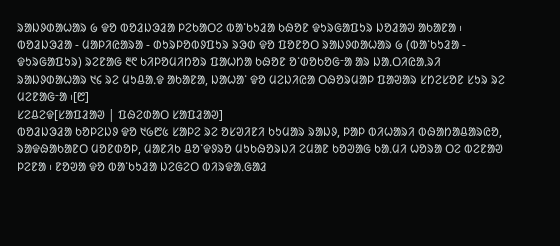ᱨᱟᱡᱽᱰᱟᱦᱟᱨ ᱙ ᱫᱚ ᱵᱚᱲᱡᱳᱲᱟ ᱞᱮᱠᱟᱛᱮ ᱵᱟᱸᱠᱩᱲᱟ ᱠᱷᱚᱱ ᱫᱩᱨᱜᱟᱯᱩᱨ ᱡᱚᱲᱟᱣ ᱟᱠᱟᱱᱟ ᱾ ᱵᱚᱲᱡᱳᱲᱟ - ᱢᱟᱞᱤᱭᱟᱨᱟ - ᱰᱩᱨᱞᱚᱵᱽᱯᱩᱨ ᱨᱳᱰ ᱫᱚ ᱯᱚᱱᱚᱛ ᱨᱟᱡᱽᱰᱟᱦᱟᱨ ᱙ (ᱵᱟᱸᱠᱩᱲᱟ - ᱫᱩᱨᱜᱟᱯᱩᱨ) ᱨᱮᱱᱟᱜ ᱓᱖ ᱠᱤᱞᱚᱢᱤᱴᱚᱨ ᱯᱟᱦᱴᱟ ᱠᱷᱚᱱ ᱚᱸᱰᱚᱠᱚᱜᱼᱟ ᱟᱨ ᱡᱟᱹᱛᱤᱭᱟᱹᱨᱤ ᱨᱟᱡᱽᱰᱟᱦᱟᱨ ᱑᱔ ᱨᱮ ᱢᱩᱪᱟᱹᱫ ᱟᱠᱟᱱᱟ, ᱡᱟᱦᱟᱸ ᱫᱚ ᱢᱮᱡᱤᱭᱟ ᱛᱷᱚᱨᱢᱟᱞ ᱯᱟᱣᱟᱨ ᱥᱴᱮᱥᱚᱱ ᱥᱩᱨ ᱨᱮ ᱢᱮᱱᱟᱜᱼᱟ ᱾[᱘]
ᱥᱮᱪᱮᱫ[ᱥᱟᱯᱲᱟᱣ | ᱯᱷᱮᱰᱟᱛ ᱥᱟᱯᱲᱟᱣ]
ᱵᱚᱲᱡᱳᱲᱟ ᱠᱚᱞᱮᱡᱽ ᱫᱚ ᱑᱙᱘᱕ ᱥᱟᱞᱮ ᱨᱮ ᱚᱥᱣᱤᱱᱤ ᱠᱩᱢᱟᱨ ᱨᱟᱡᱽ, ᱞᱟᱞ ᱵᱤᱦᱟᱨᱤ ᱵᱷᱟᱴᱟᱪᱟᱨᱭᱚ, ᱨᱟᱫᱷᱟᱠᱟᱱᱛ ᱢᱚᱱᱰᱚᱞ, ᱢᱟᱱᱤᱠ ᱪᱚᱸᱫᱽᱨᱚ ᱢᱩᱠᱷᱚᱨᱡᱤ ᱮᱢᱟᱱ ᱠᱚᱣᱟᱜ ᱠᱟᱹᱢᱤ ᱦᱚᱨᱟ ᱛᱮ ᱵᱮᱱᱟᱣ ᱞᱮᱱᱟ ᱾ ᱱᱚᱣᱟ ᱫᱚ ᱵᱟᱸᱠᱩᱲᱟ ᱡᱮᱜᱮᱛ ᱵᱤᱨᱫᱟᱹᱜᱟᱲ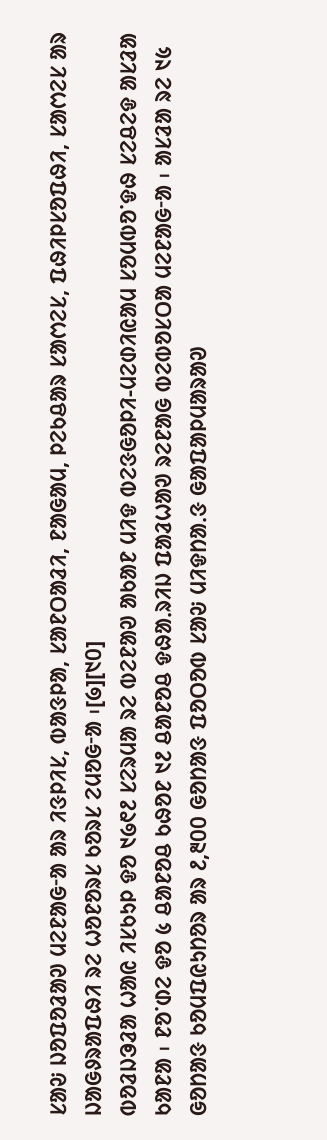ᱥᱟᱶ ᱡᱚᱯᱚᱲᱟᱣ ᱢᱮᱱᱟᱜᱼᱟ ᱟᱨ ᱤᱝᱞᱤᱥ, ᱵᱟᱝᱞᱟ, ᱥᱟᱱᱛᱟᱲᱤ, ᱱᱟᱜᱟᱢ, ᱞᱮᱠᱪᱟᱨ ᱥᱟᱬᱮᱥ, ᱯᱷᱤᱞᱥᱚᱯᱷᱤ, ᱥᱟᱬᱮᱥ ᱟᱨ ᱡᱟᱜᱽᱨᱟᱯᱷᱤ ᱨᱮ ᱦᱚᱱᱚᱨᱥ ᱠᱚᱨᱥ ᱮᱢᱚᱜᱼᱟ ᱾[᱙][᱑᱐]
ᱵᱚᱲᱡᱳᱲᱟ ᱦᱟᱭ ᱤᱥᱠᱩᱞ ᱫᱚ ᱑᱙᱖᱒ ᱥᱮᱨᱢᱟ ᱨᱮ ᱵᱮᱱᱟᱣ ᱟᱠᱟᱱ ᱢᱤᱫ ᱵᱮᱝᱜᱚᱞᱤ-ᱢᱮᱰᱤᱭᱟᱢ ᱥᱚᱢᱵᱚᱸᱫᱷ ᱥᱮᱪᱮᱫ ᱟᱥᱲᱟ ᱠᱟᱱᱟ ᱾ ᱱᱚᱸᱰᱮ ᱫᱚ ᱕ ᱪᱟᱱᱚᱪ ᱠᱷᱚᱱ ᱑᱒ ᱪᱟᱱᱚᱪ ᱫᱷᱟᱹᱨᱤᱡ ᱯᱟᱲᱦᱟᱣ ᱨᱮᱱᱟᱜ ᱵᱮᱵᱚᱥᱛᱟ ᱢᱮᱱᱟᱜᱼᱟ ᱾ ᱟᱥᱲᱟ ᱨᱮ ᱑᱕ ᱜᱚᱴᱟᱝ ᱠᱚᱢᱯᱭᱩᱴᱚᱨ ᱟᱨ ᱒,᱓᱐᱐ ᱜᱚᱴᱟᱝ ᱯᱚᱛᱚᱵ ᱥᱟᱶ ᱢᱤᱫᱴᱟᱹᱝ ᱜᱟᱯᱟᱞᱢᱟᱨᱟᱣ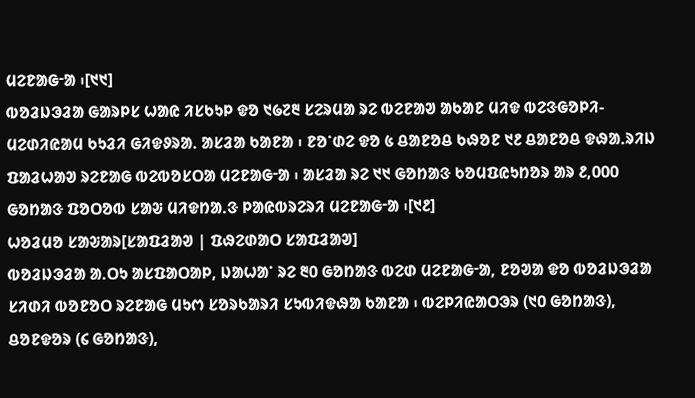ᱢᱮᱱᱟᱜᱼᱟ ᱾[᱑᱑]
ᱵᱚᱲᱡᱳᱲᱟ ᱜᱟᱨᱞᱥ ᱦᱟᱭ ᱤᱥᱠᱩᱞ ᱫᱚ ᱑᱙᱗᱓ ᱥᱮᱨᱢᱟ ᱨᱮ ᱵᱮᱱᱟᱣ ᱟᱠᱟᱱ ᱢᱤᱫ ᱵᱮᱝᱜᱚᱞᱤ-ᱢᱮᱰᱤᱭᱟᱢ ᱠᱩᱲᱤ ᱜᱤᱫᱽᱨᱟᱹ ᱟᱥᱲᱟ ᱠᱟᱱᱟ ᱾ ᱱᱚᱸᱰᱮ ᱫᱚ ᱕ ᱪᱟᱱᱚᱪ ᱠᱷᱚᱱ ᱑᱒ ᱪᱟᱱᱚᱪ ᱫᱷᱟᱹᱨᱤᱡ ᱯᱟᱲᱦᱟᱣ ᱨᱮᱱᱟᱜ ᱵᱮᱵᱚᱥᱛᱟ ᱢᱮᱱᱟᱜᱼᱟ ᱾ ᱟᱥᱲᱟ ᱨᱮ ᱑᱑ ᱜᱚᱴᱟᱝ ᱠᱚᱢᱯᱭᱩᱴᱚᱨ ᱟᱨ ᱒,᱐᱐᱐ ᱜᱚᱴᱟᱝ ᱯᱚᱛᱚᱵ ᱥᱟᱶ ᱢᱤᱫᱴᱟᱹᱝ ᱞᱟᱭᱵᱨᱮᱨᱤ ᱢᱮᱱᱟᱜᱼᱟ ᱾[᱑᱒]
ᱦᱚᱲᱢᱚ ᱥᱟᱶᱟᱨ[ᱥᱟᱯᱲᱟᱣ | ᱯᱷᱮᱰᱟᱛ ᱥᱟᱯᱲᱟᱣ]
ᱵᱚᱲᱡᱳᱲᱟ ᱟᱹᱛᱩ ᱟᱥᱯᱟᱛᱟᱞ, ᱡᱟᱦᱟᱸ ᱨᱮ ᱓᱐ ᱜᱚᱴᱟᱝ ᱵᱮᱰ ᱢᱮᱱᱟᱜᱼᱟ, ᱱᱚᱣᱟ ᱫᱚ ᱵᱚᱲᱡᱳᱲᱟ ᱥᱤᱰᱤ ᱵᱚᱱᱚᱛ ᱨᱮᱱᱟᱜ ᱢᱩᱬ ᱥᱚᱨᱠᱟᱨᱤ ᱥᱩᱵᱤᱫᱷᱟ ᱠᱟᱱᱟ ᱾ ᱵᱮᱞᱤᱭᱟᱛᱳᱨ (᱑᱐ ᱜᱚᱴᱟᱝ), ᱪᱚᱱᱫᱚᱨ (᱔ ᱜᱚᱴᱟᱝ),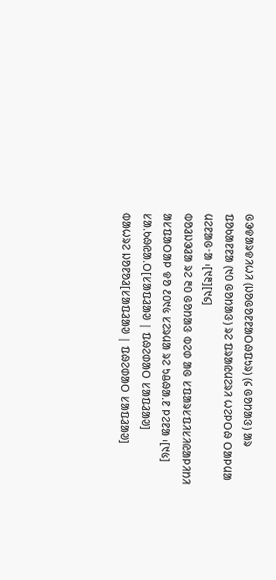ᱜᱳᱫᱟᱨᱫᱤᱦᱤ (ᱡᱚᱜᱚᱱᱱᱟᱛᱷᱯᱩᱨ) (᱔ ᱜᱚᱴᱟᱝ) ᱟᱨ ᱯᱚᱠᱟᱱᱱᱟ (᱑᱐ ᱜᱚᱴᱟᱝ) ᱨᱮ ᱯᱨᱟᱭᱢᱮᱨᱤ ᱦᱮᱞᱛᱷ ᱛᱟᱞᱢᱟ ᱢᱮᱱᱟᱜᱼᱟ ᱾[᱑᱓][᱑᱔]
ᱵᱚᱲᱡᱳᱲᱟ ᱨᱮ ᱓᱐ ᱜᱚᱴᱟᱝ ᱵᱮᱰ ᱟᱜ ᱥᱯᱟᱨᱥᱯᱤᱥᱤᱭᱟᱞᱤᱴᱤ ᱟᱥᱯᱟᱛᱟᱞ ᱫᱚ ᱒᱐᱑᱕ ᱥᱮᱨᱢᱟ ᱨᱮ ᱩᱪᱷᱟᱹᱱ ᱞᱮᱱᱟ ᱾[᱑᱕]
ᱥᱟᱹᱠᱷᱭᱟᱹᱛ[ᱥᱟᱯᱲᱟᱣ | ᱯᱷᱮᱰᱟᱛ ᱥᱟᱯᱲᱟᱣ]
ᱵᱟᱦᱨᱮ ᱡᱚᱱᱚᱲ[ᱥᱟᱯᱲᱟᱣ | ᱯᱷᱮᱰᱟᱛ ᱥᱟᱯᱲᱟᱣ]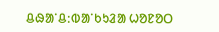ᱪᱷᱟᱸᱪ:ᱵᱟᱸᱠᱩᱲᱟ ᱦᱚᱱᱚᱛ